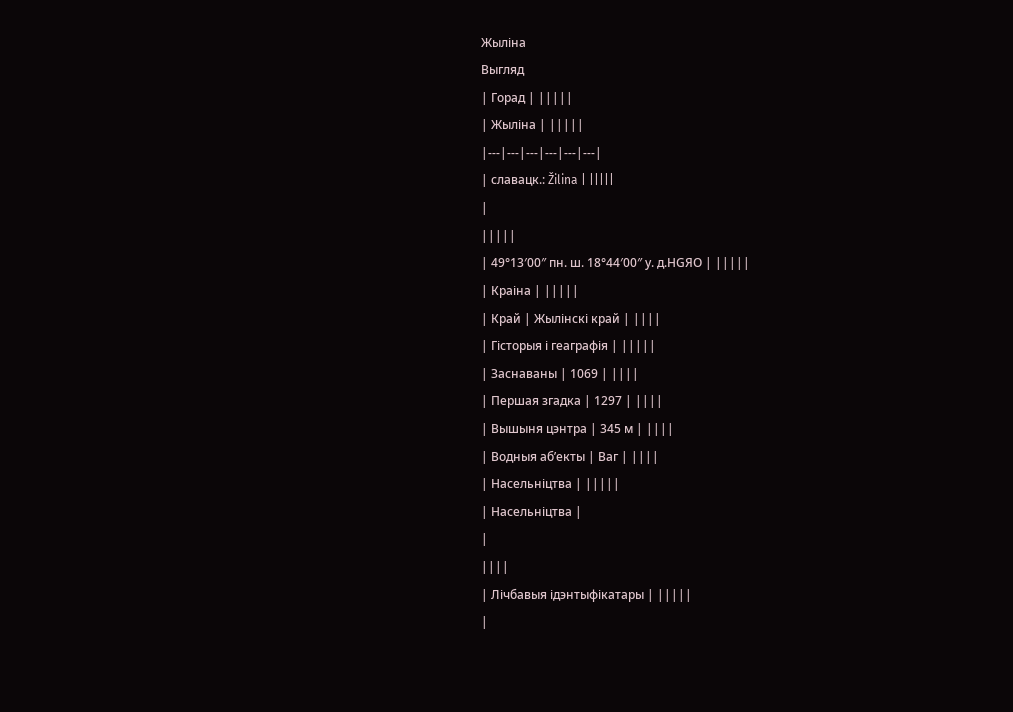Жыліна
Выгляд
| Горад | |||||
| Жыліна | |||||
|---|---|---|---|---|---|
| славацк.: Žilina | |||||
|
|||||
| 49°13′00″ пн. ш. 18°44′00″ у. д.HGЯO | |||||
| Краіна | |||||
| Край | Жылінскі край | ||||
| Гісторыя і геаграфія | |||||
| Заснаваны | 1069 | ||||
| Першая згадка | 1297 | ||||
| Вышыня цэнтра | 345 м | ||||
| Водныя аб’екты | Ваг | ||||
| Насельніцтва | |||||
| Насельніцтва |
|
||||
| Лічбавыя ідэнтыфікатары | |||||
|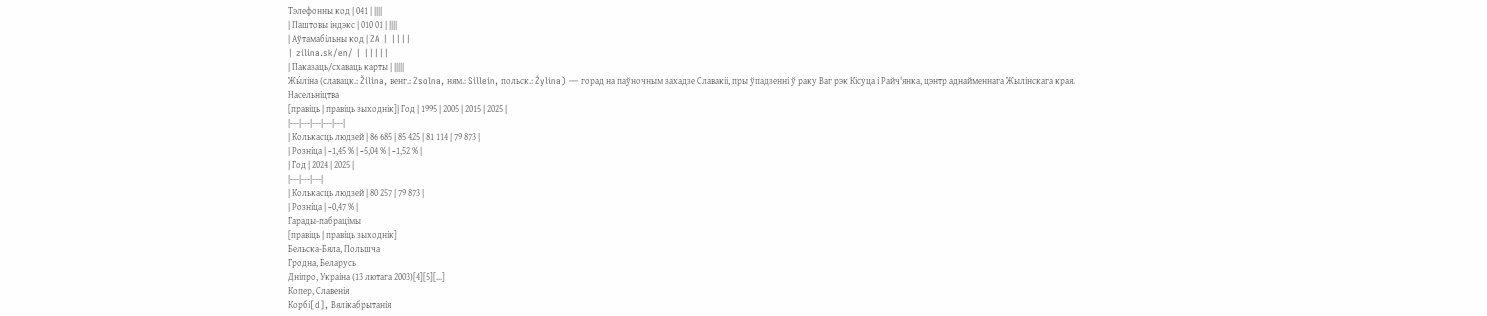Тэлефонны код | 041 | ||||
| Паштовы індэкс | 010 01 | ||||
| Аўтамабільны код | ZA | ||||
| zilina.sk/en/ | |||||
| Паказаць/схаваць карты | |||||
Жы́ліна (славацк.: Žilina, венг.: Zsolna, ням.: Sillein, польск.: Żylina) — горад на паўночным захадзе Славакіі, пры ўпадзенні ў раку Ваг рэк Кісуца і Райч'янка, цэнтр аднайменнага Жылінскага края.
Насельніцтва
[правіць | правіць зыходнік]| Год | 1995 | 2005 | 2015 | 2025 |
|---|---|---|---|---|
| Колькасць людзей | 86 685 | 85 425 | 81 114 | 79 873 |
| Розніца | −1,45 % | −5,04 % | −1,52 % |
| Год | 2024 | 2025 |
|---|---|---|
| Колькасць людзей | 80 257 | 79 873 |
| Розніца | −0,47 % |
Гарады-пабрацімы
[правіць | правіць зыходнік]
Бельска-Бяла, Польшча
Гродна, Беларусь
Дніпро, Украіна (13 лютага 2003)[4][5][…]
Копер, Славенія
Корбі[d], Вялікабрытанія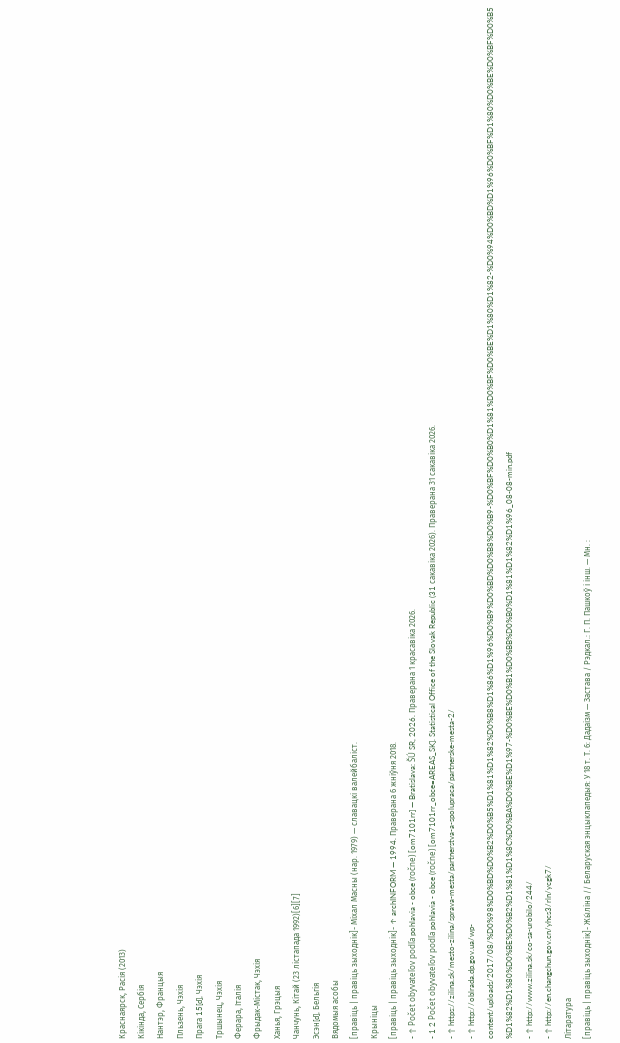Краснаярск, Расія (2013)
Кікінда, Сербія
Нантэр, Францыя
Пльзень, Чэхія
Прага 15[d], Чэхія
Тршынец, Чэхія
Ферара, Італія
Фрыдак-Містак, Чэхія
Ханья, Грэцыя
Чанчунь, Кітай (23 лістапада 1992)[6][7]
Эсэн[d], Бельгія
Вядомыя асобы
[правіць | правіць зыходнік]- Міхал Масны (нар. 1979) — славацкі валейбаліст.
Крыніцы
[правіць | правіць зыходнік]- ↑ archINFORM — 1994. Праверана 6 жніўня 2018.
- ↑ Počet obyvateľov podľa pohlavia - obce (ročne) [om7101rr] — Bratislava: ŠÚ SR, 2026. Праверана 1 красавіка 2026.
- 1 2 Počet obyvateľov podľa pohlavia - obce (ročne) [om7101rr_obce=AREAS_SK]. Statistical Office of the Slovak Republic (31 сакавіка 2026). Праверана 31 сакавіка 2026.
- ↑ https://zilina.sk/mesto-zilina/sprava-mesta/partnerstva-a-spolupraca/partnerske-mesta-2/
- ↑ http://oblrada.dp.gov.ua/wp-content/uploads/2017/08/%D0%98%D0%BD%D0%B2%D0%B5%D1%81%D1%82%D0%B8%D1%86%D1%96%D0%B9%D0%BD%D0%B8%D0%B9-%D0%BF%D0%B0%D1%81%D0%BF%D0%BE%D1%80%D1%82-%D0%94%D0%BD%D1%96%D0%BF%D1%80%D0%BE%D0%BF%D0%B5%D1%82%D1%80%D0%BE%D0%B2%D1%81%D1%8C%D0%BA%D0%BE%D1%97-%D0%BE%D0%B1%D0%BB%D0%B0%D1%81%D1%82%D1%96_08-08-min.pdf
- ↑ http://www.zilina.sk/co-sa-urobilo/244/
- ↑ http://en.changchun.gov.cn/yhcs3/rln/ycgk7/
Літаратура
[правіць | правіць зыходнік]- Жы́ліна // Беларуская энцыклапедыя: У 18 т. Т. 6: Дадаізм — Застава / Рэдкал.: Г. П. Пашкоў і інш. — Мн. :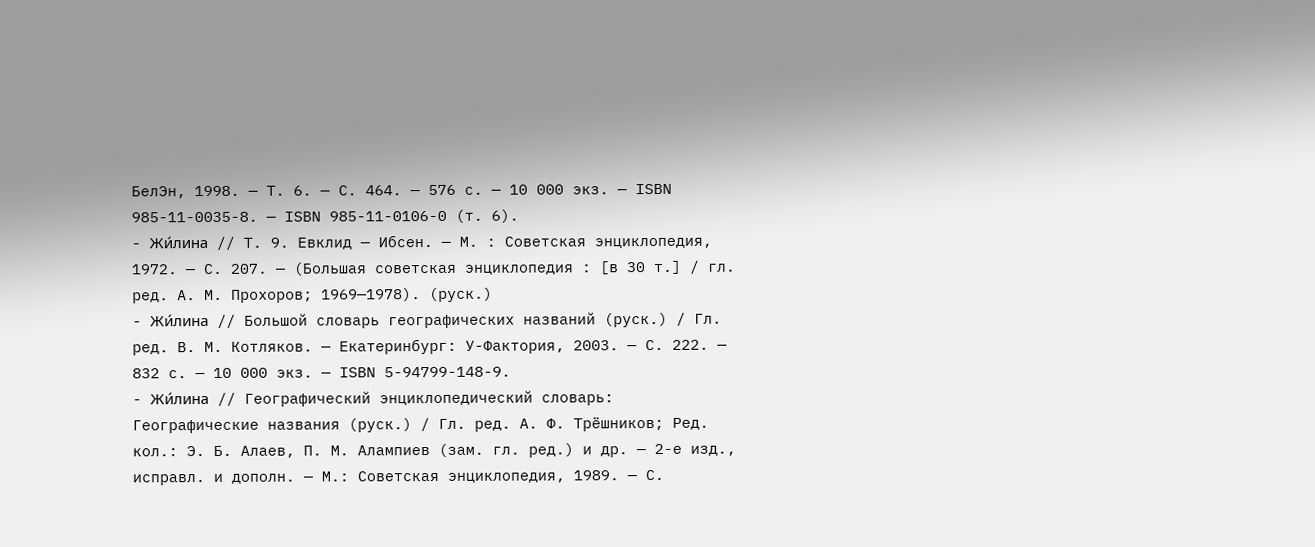БелЭн, 1998. — Т. 6. — С. 464. — 576 с. — 10 000 экз. — ISBN 985-11-0035-8. — ISBN 985-11-0106-0 (т. 6).
- Жи́лина // Т. 9. Евклид — Ибсен. — М. : Советская энциклопедия, 1972. — С. 207. — (Большая советская энциклопедия : [в 30 т.] / гл. ред. А. М. Прохоров; 1969—1978). (руск.)
- Жи́лина // Большой словарь географических названий (руск.) / Гл. ред. В. М. Котляков. — Екатеринбург: У-Фактория, 2003. — С. 222. — 832 с. — 10 000 экз. — ISBN 5-94799-148-9.
- Жи́лина // Географический энциклопедический словарь: Географические названия (руск.) / Гл. ред. А. Ф. Трёшников; Ред. кол.: Э. Б. Алаев, П. М. Алампиев (зам. гл. ред.) и др. — 2-е изд., исправл. и дополн. — М.: Советская энциклопедия, 1989. — С.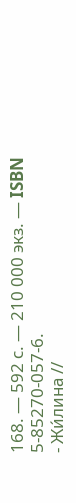168. — 592 с. — 210 000 экз. — ISBN 5-85270-057-6.
- Жи́лина //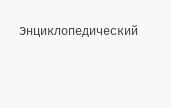Энциклопедический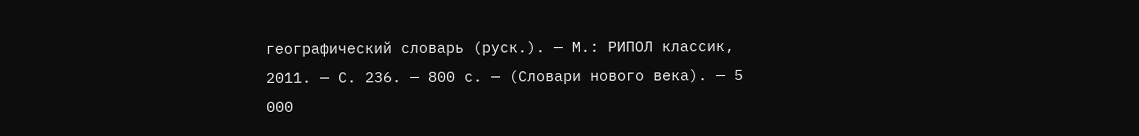географический словарь (руск.). — М.: РИПОЛ классик, 2011. — С. 236. — 800 с. — (Словари нового века). — 5 000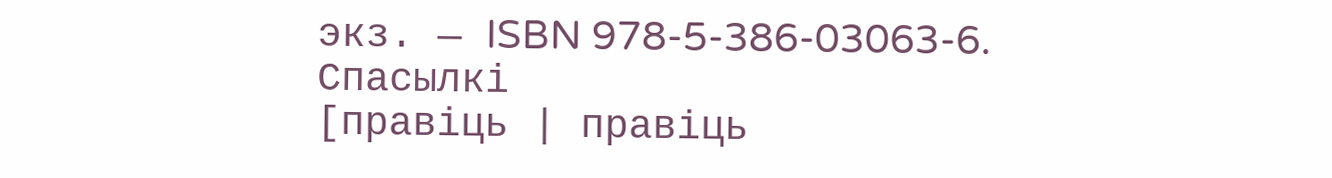экз. — ISBN 978-5-386-03063-6.
Спасылкі
[правіць | правіць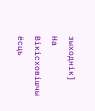зыходнік]
На Вікісховішчы ёсць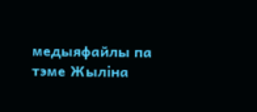медыяфайлы па тэме Жыліна